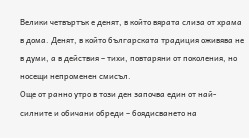Велики четвъртък е денят, в който вярата слиза от храма в дома. Денят, в който българската традиция оживява не в думи, а в действия – тихи, повтаряни от поколения, но носещи непроменен смисъл.
Още от ранно утро в този ден започва един от най-силните и обичани обреди – боядисването на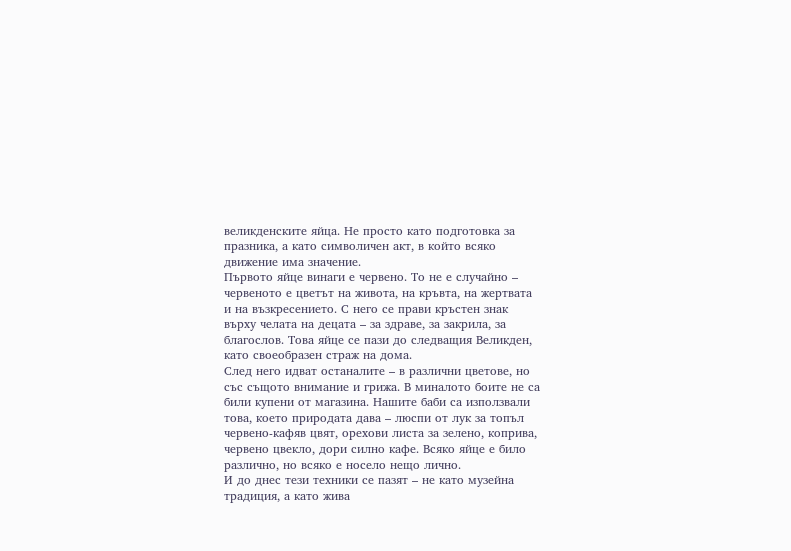великденските яйца. Не просто като подготовка за празника, а като символичен акт, в който всяко движение има значение.
Първото яйце винаги е червено. То не е случайно – червеното е цветът на живота, на кръвта, на жертвата и на възкресението. С него се прави кръстен знак върху челата на децата – за здраве, за закрила, за благослов. Това яйце се пази до следващия Великден, като своеобразен страж на дома.
След него идват останалите – в различни цветове, но със същото внимание и грижа. В миналото боите не са били купени от магазина. Нашите баби са използвали това, което природата дава – люспи от лук за топъл червено-кафяв цвят, орехови листа за зелено, коприва, червено цвекло, дори силно кафе. Всяко яйце е било различно, но всяко е носело нещо лично.
И до днес тези техники се пазят – не като музейна традиция, а като жива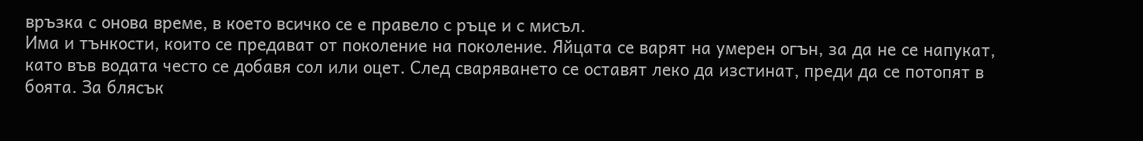връзка с онова време, в което всичко се е правело с ръце и с мисъл.
Има и тънкости, които се предават от поколение на поколение. Яйцата се варят на умерен огън, за да не се напукат, като във водата често се добавя сол или оцет. След сваряването се оставят леко да изстинат, преди да се потопят в боята. За блясък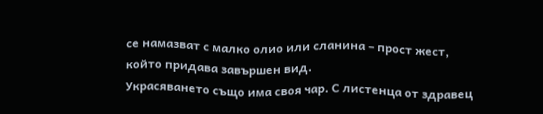се намазват с малко олио или сланина – прост жест, който придава завършен вид.
Украсяването също има своя чар. С листенца от здравец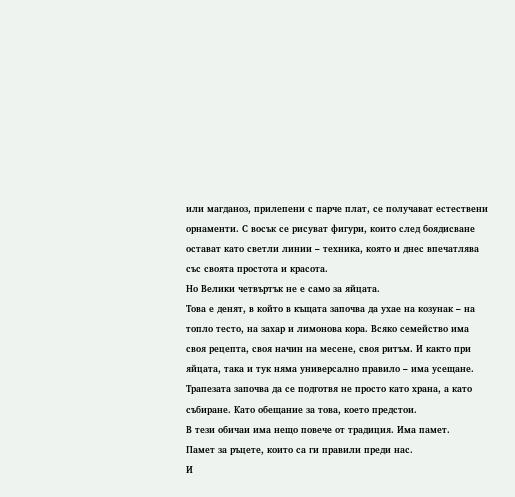или магданоз, прилепени с парче плат, се получават естествени орнаменти. С восък се рисуват фигури, които след боядисване остават като светли линии – техника, която и днес впечатлява със своята простота и красота.
Но Велики четвъртък не е само за яйцата.
Това е денят, в който в къщата започва да ухае на козунак – на топло тесто, на захар и лимонова кора. Всяко семейство има своя рецепта, своя начин на месене, своя ритъм. И както при яйцата, така и тук няма универсално правило – има усещане.
Трапезата започва да се подготвя не просто като храна, а като събиране. Като обещание за това, което предстои.
В тези обичаи има нещо повече от традиция. Има памет.
Памет за ръцете, които са ги правили преди нас.
И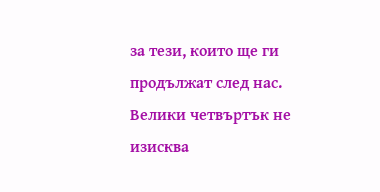за тези, които ще ги продължат след нас.
Велики четвъртък не изисква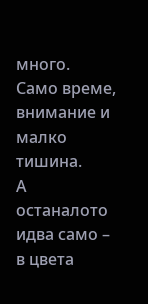много.
Само време, внимание и малко тишина.
А останалото идва само – в цвета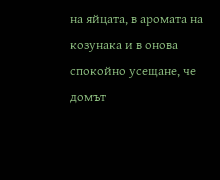на яйцата, в аромата на козунака и в онова спокойно усещане, че домът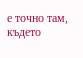е точно там, където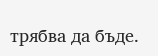трябва да бъде.